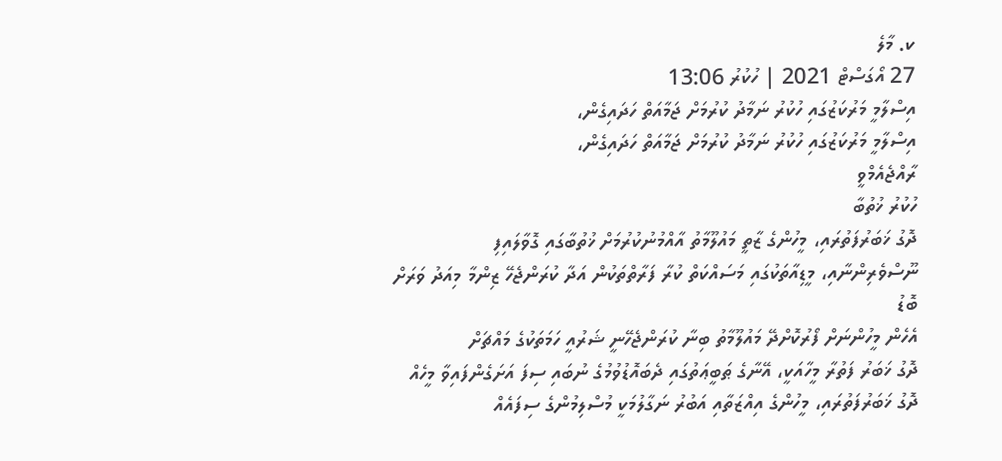ކ. މާލެ
27 އޯގަސްޓް 2021 | ހުކުރު 13:06
އިސްލާމީ މަރުކަޒުގައި ހުކުރު ނަމާދު ކުރުމަށް ޖަމާއަތް ހަދައިގެން،
އިސްލާމީ މަރުކަޒުގައި ހުކުރު ނަމާދު ކުރުމަށް ޖަމާއަތް ހަދައިގެން،
ރާއްޖެއެމްވީ
ހުކުރު ޚުތުބާ
ދޮގު ޚަބަރުފަތުރައި، މީހުންގެ ޒާތީ މައުލޫމާތު އާއްމުނުކުރުމަށް ޚުތުބާގައި ގޮވާލައިފި
ނޫސްވެރިންނާއި، މީޑިއާތަކުގައި މަސައްކަތް ކުރާ ފަރާތްތަކުން އަދާ ކުރަންޖެހޭ ޒިންމާ މިއަދު ވަރަށް ބޮޑު
އެހެން މީހުންނަށް ފޯރުކޮށްދޭ މައުލޫމާތު ބިނާ ކުރަންޖެހޭނީ ޝަރުއީ ހަމަތަކުގެ މައްޗަށް
ދޮގު ޚަބަރު ފަތުރާ މީހާއަކީ، އޭނާގެ ޠަބީޢަތުގައި ދެބައޮޑުވުމުގެ ނުބައި ސިފަ އަށަގެންފައިވާ މީހެއް
ދޮގު ޚަބަރުފަތުރައި، މީހުންގެ އިއްޒަތާއި އަބުރު ނަގާލުމަކީ މުސްލިމުންގެ ސިފައެއް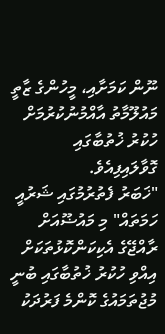ނޫން ކަމަށާއި، މީހުންގެ ޒާތީ މައުލޫމާތު އާއްމުނުކުރުމަށް ހުކުރު ޚުތުބާގައި ގޮވާލައިފިއެވެ.
"ޚަބަރު ފެތުރުމުގައި ޝަރުއީ ހަމަތައް" މި މައުޟޫއަށް ރާއްޖޭގެ އެކިކަންކޮޅުތަކަށް އިއްވި ހުކުރު ޚުތުބާގައި ބުނީ މުޖުތަމައުގެ ކޮންމެ ފަރުދަކު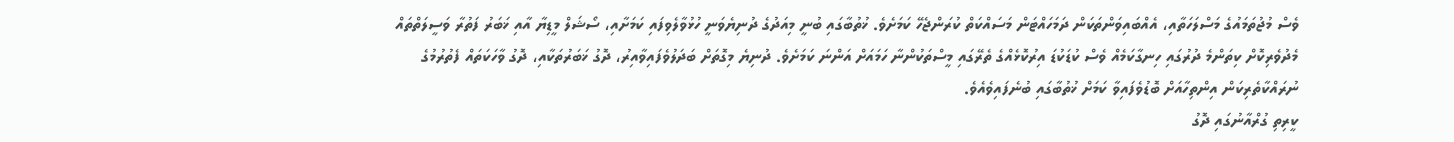ވެސް މުޖުތަމައުގެ މަސްލަހަތާއި، އެއްބައިވަންތަކަން ދަމަހައްޓަން މަސައްކަތް ކުރަންޖެހޭ ކަމަށެވެ. ޚުތުބާގައި ބުނީ މިއަދުގެ ދުނިޔެވަނީ ހުޅުވާލެވިފައި ކަމަށާއި، ސޯޝަލް މީޑިޔާ އާއި ޚަބަރު ފަތުރާ ވަސީލަތްތައް މެދުވެރިކޮށް ކިތަންމެ ދުރުގައި ހިނގާކަމެއް ވެސް ކުޑަކުޑަ އިރުކޮޅެއްގެ ތެރޭގައި މީސްތަކުންނާ ހަމައަށް އަންނަ ކަމަށެވެ. ދުނިޔެ މިގޮތަށް ބަދަލުވެފައިވާއިރު، ދޮގު ޚަބަރުތަކާއި، ދޮގު ވާހަކަތައް ފެތުރުމުގެ ނުރައްކާތެރިކަން އިންތިހާއަށް ބޮޑުވެފައިވާ ކަމަށް ޚުތުބާގައި ބުނެފައިވެއެވެ.
ކީރިތި ގުރްއާނުގައި ދޮގު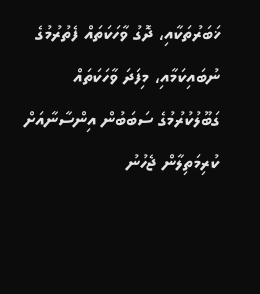ޚަބަރުތަކާއި، ދޮގު ވާހަކަތައް ފެތުރުމުގެ ނުބައިކަމާއި، މިފަދަ ވާހަކަތައް ގަބޫލުކުރުމުގެ ސަބަބުން އިންސާނާއަށް ކުރިމަތިލާން ޖެހުނު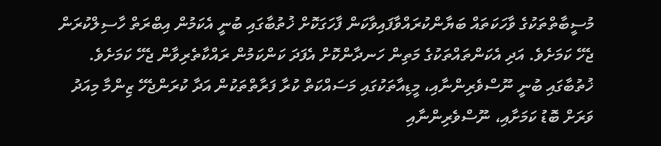މުސީބާތްތަކުގެ ވާހަކަތައް ބަޔާންކުރައްވާފައިވާކަން ފާހަގަކޮށް ޚުތުބާގައި ބުނީ އެކަމުން އިބްރަތް ހާސިލްކުރަން ޖެހޭ ކަމަށެވެ. އަދި އެކަންތައްތަކުގެ މަތިން ހަނދާންކޮށް އެފަދަ ކަންކަމުން ރައްކާތެރިވާން ޖެހޭ ކަމަށެވެ. ޚުތުބާގައި ބުނީ ނޫސްވެރިންނާއި، މީޑިއާތަކުގައި މަސައްކަތް ކުރާ ފަރާތްތަކުން އަދާ ކުރަންޖެހޭ ޒިންމާ މިއަދު ވަރަށް ބޮޑު ކަމަށާއި، ނޫސްވެރިންނާއި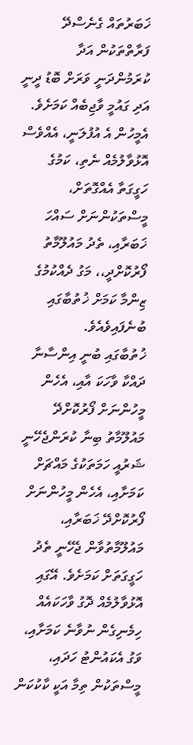ޚަބަރުތައް ގެނެސްދޭ ފަރާތްތަކުން އަދާ ކުރަމުންދަނީ ވަރަށް ބޮޑު ދީނީ އަދި ގައުމީ ވާޖިބެއް ކަމަށެވެ. އެމީހުން އެ އުފުލަނީ، އެއްވެސް އޮޅުވާލުމެއް ނެތި، ކަމުގެ ހަގީގަތާ އެއްގޮތަށް، މީސްތަކުންނަށް ސައްހަ ޚަބަރާއި، ތެދު މައުލޫމާތު ފޯރުކޮށްދީ،، މަގު ދެއްކުމުގެ ޒިންމާ ކަމަށް ޚުތުބާގައި ބުނެފައިވެއެވެ.
ޚުތުބާގައި ބުނީ އިންސާނާ ދައްކާ ވާހަކަ އާއި، އެހެން މީހުންނަށް ފޯރުކޮށްދޭ މައުލޫމާތު ބިނާ ކުރަންޖެހޭނީ ޝަރުއީ ހަމަތަކުގެ މައްޗަށް ކަމަށާއި، އެހެން މީހުންނަށް ފޯރުކޮށްދޭ ޚަބަރާއި، މައުލޫމާތުވާން ޖެހޭނީ ތެދު ހަގީގަތަށް ކަމަށެވެ. އޭގައި އޮޅުވާލުމެއް ދޮގު ވާހަކައެއް ހިމެނިގެން ނުވާނެ ކަމަށާއި، ވަގު އެކައުންޓު ހަދައި، މީސްތަކުން ތިމާ އަކީ ކާކުކަން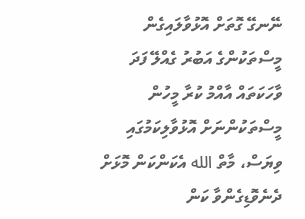ނޭނގޭ ގޮތަށް އޮޅުވާލައިގެން މީސްތަކުންގެ އަބުރު ގެއްލޭ ފަދަ ވާހަކަތައް އާއްމު ކުރާ މީހުން މީސްތަކުންނަށް އޮޅުވާލިކަމުގައި ވިޔަސް، މާތް الله އެކަންކަން މޮޅަށް ދެނެވޮޑިގެންވާ ކަން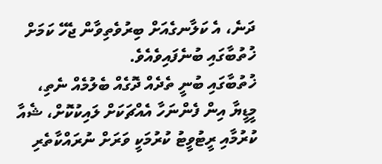ދަނެ، އެ ކަލާނގެއަށް ބިރުވެތިވާން ޖެހޭ ކަމަށް ޚުތުބާގައި ބުނެފައިވެއެވެ.
ޚުތުބާގައި ބުނީ ތެދެއް ދޮގެއް ބެލުމެއް ނެތި، މީޑީޔާ އިން ފެންނަހާ އެއްޗަކަށް ލައިކުކޮށް، ޝެއާ ކުރުމާއި ރީޓުވީޓު ކުރުމަކީ ވަރަށް ނުރައްކާތެރި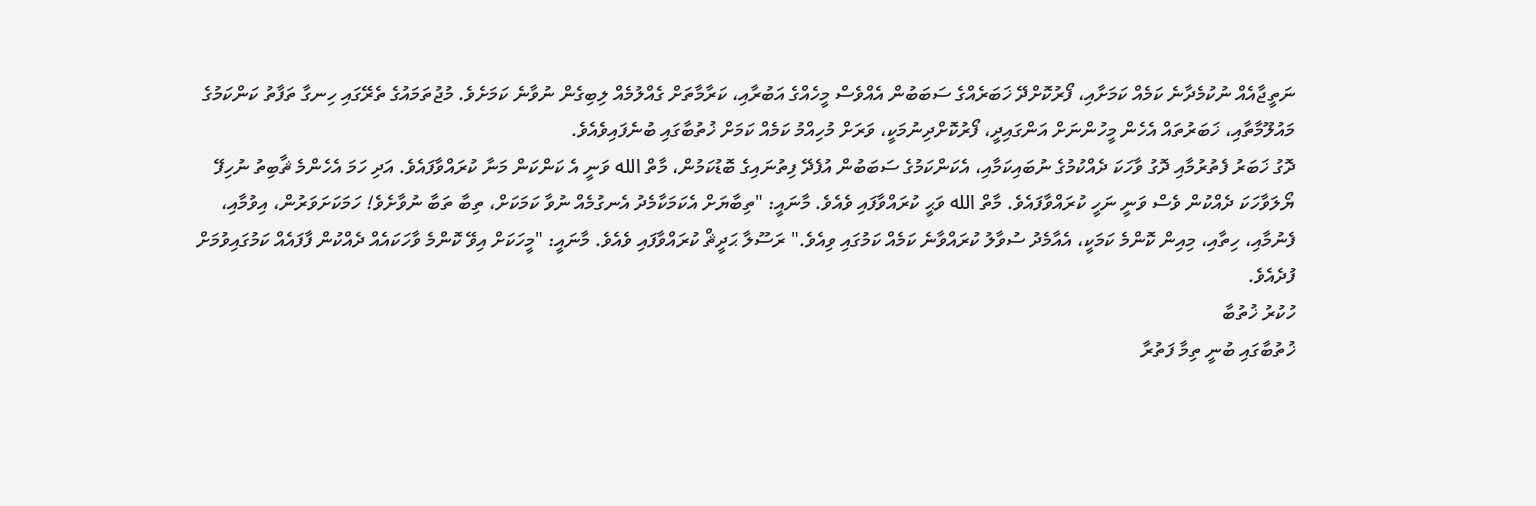ނަތީޖާއެއް ނުކުމެދާނެ ކަމެއް ކަމަށާއި، ފޯރުކޮށްދޭ ޚަބަރެއްގެ ސަބަބުން އެއްވެސް މީހެއްގެ އަބުރާއި، ކަރާމާތަށް ގެއްލުމެއް ލިބިގެން ނުވާނެ ކަމަށެވެ. މުޖުތަމައުގެ ތެރޭގައި ހިނގާ ތަފާތު ކަންކަމުގެ މައުލޫމާތާއި، ޚަބަރުތައް އެހެން މީހުންނަށް އަންގައިދީ، ފޯރުކޮށްދިނުމަކީ، ވަރަށް މުހިއްމު ކަމެއް ކަމަށް ޚުތުބާގައި ބުނެފައިވެއެވެ.
ދޮގު ޚަބަރު ފެތުރުމާއި ދޮގު ވާހަކަ ދެއްކުމުގެ ނުބައިކަމާއި، އެކަންކަމުގެ ސަބަބުން އުފެދޭ ފިތުނައިގެ ބޮޑުކަމުން، މާތް الله ވަނީ އެ ކަންކަން މަނާ ކުރައްވާފައެވެ. އަދި ހަމަ އެހެންމެ ޘާބިތު ނުހިފޭ ޔޯލަވާހަކަ ދެއްކުން ވެސް ވަނީ ނަހީ ކުރައްވާފައެވެ. މާތް الله ވަޙީ ކުރައްވާފައި ވެއެވެ. މާނައީ: "ތިބާޔަށް އެކަމަކާމެދު އެނގުމެއް ނުވާ ކަމަކަށް، ތިބާ ތަބާ ނުވާށެވެ! ހަމަކަށަވަރުން، އިވުމާއި، ފެނުމާއި، ހިތާއި، މިއިން ކޮންމެ ކަމަކީ، އެއާމެދު ސުވާލު ކުރައްވާނެ ކަމެއް ކަމުގައި ވިއެވެ." ރަސޫލާ ޙަދީޘް ކުރައްވާފައި ވެއެވެ. މާނައީ: "މީހަކަށް އިވޭ ކޮންމެ ވާހަކައެއް ދެއްކުން ފާފައެއް ކަމުގައިވުމަށް ފުދެއެވެ.
ހުކުރު ޚުތުބާ
ޚުތުބާގައި ބުނީ ތިމާ ފަތުރާ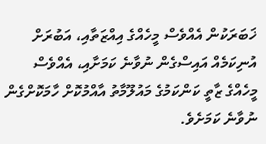ޚަބަރަކުން އެއްވެސް މީހެއްގެ އިއްޒަތާއި، އަބުރަށް އުނިކަމެއް އައިސްގެން ނުވާނެ ކަމަށާއި، އެއްވެސް މީހެއްގެ ޒާތީ ކަންކަމުގެ މައުލޫމާތު އާއްމުކޮށް ހާމަކޮށްގެން ނުވާނެ ކަމަށެވެ.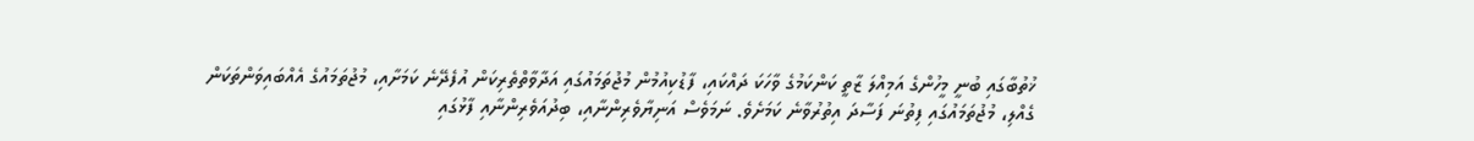ޚުތުބާގައި ބުނީ މީހުންގެ އަމިއްލަ ޒާތީ ކަންކަމުގެ ވާހަކަ ދައްކައި، ފާޑުކިއުމުން މުޖުތަމައުގައި އަދާވާތްތެރިކަން އުފެދޭނެ ކަމަށާއި، މުޖުތަމައުގެ އެއްބައިވަންތަކަން ގެއްލި، މުޖުތަމައުގައި ފިތުނަ ފަސާދަ އިތުރުވާނެ ކަމަށެވެ. ނަމަވެސް އަނިޔާވެރިންނާއި، ބިދުއަވެރިންނާއި ފާޅުގައި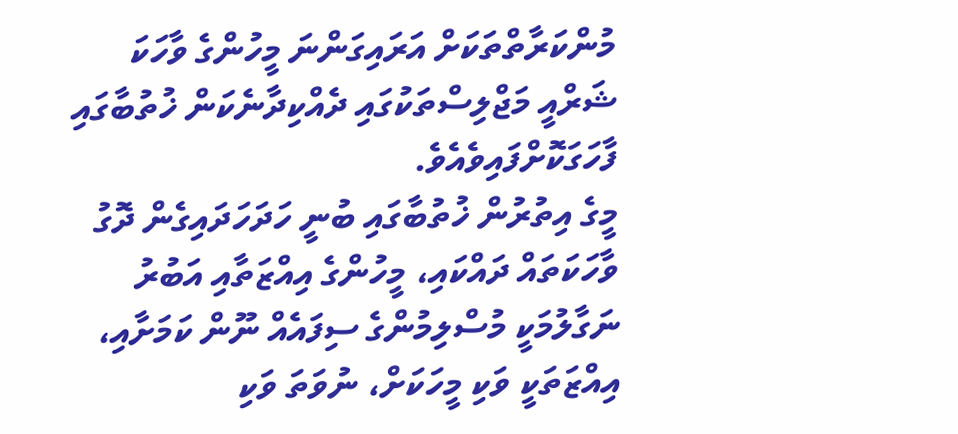މުންކަރާތްތަކަށް އަރައިގަންނަ މީހުންގެ ވާހަކަ ޝަރްއީ މަޖްލިސްތަކުގައި ދެއްކިދާނެކަން ޚުތުބާގައި ފާހަގަކޮށްފައިވެއެވެ.
މީގެ އިތުރުން ޚުތުބާގައި ބުނީ ހަދަހަދައިގެން ދޮގު ވާހަކަތައް ދައްކައި، މީހުންގެ އިއްޒަތާއި އަބުރު ނަގާލުމަކީ މުސްލިމުންގެ ސިފައެއް ނޫން ކަމަށާއި، އިއްޒަތަކީ ވަކި މީހަކަށް، ނުވަތަ ވަކި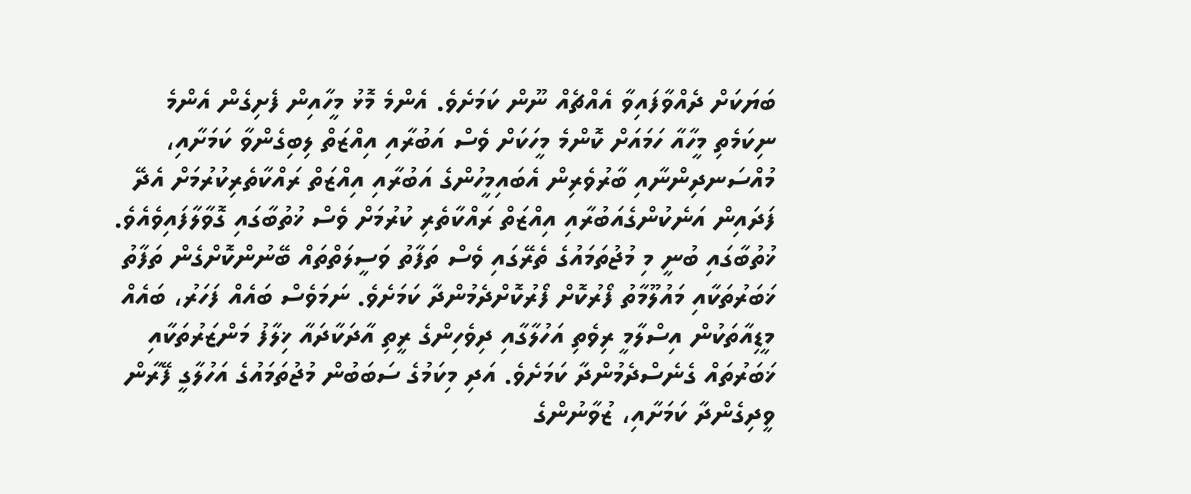ބަޔަކަށް ދެއްވާފައިވާ އެއްޗެއް ނޫން ކަމަށެވެ. އެންމެ މޮޅު މީހާއިން ފެށިގެން އެންމެ ނިކަމެތި މީހާއާ ހަމައަށް ކޮންމެ މީހަކަށް ވެސް އަބުރާއި އިއްޒަތް ލިބިގެންވާ ކަމަށާއި، މުއްސަނދިންނާއި ބާރުވެރިން އެބައިމީހުންގެ އަބުރާއި އިއްޒަތް ރައްކާތެރިކުރުމަށް އެދޭ ފަދައިން އަނެކުންގެއަބުރާއި އިއްޒަތް ރައްކާތެރި ކުރުމަށް ވެސް ޚުތުބާގައި ގޮވާލާފައިވެއެވެ.
ޚުތުބާގައި ބުނީ މި މުޖުތަމައުގެ ތެރޭގައި ވެސް ތަފާތު ވަސީލަތްތައް ބޭނުންކޮށްގެން ތަފާތު ޚަބަރުތަކާއި މައުލޫމާތު ފޯރުކޮށް ފޯރުކޮށްދެމުންދާ ކަމަށެވެ. ނަމަވެސް ބައެއް ފަހަރު، ބައެއް މީޑިއާތަކުން އިސްލާމީ ރިވެތި އަހުލާގާއި ދިވެހިންގެ ރީތި އާދަކާދައާ ޚިލާފު މަންޒަރުތަކާއި ޚަބަރުތައް ގެނެސްދެމުންދާ ކަމަށެވެ. އަދި މިކަމުގެ ސަބަބުން މުޖުތަމައުގެ އަހުލާގީ ފޭރާން ވީދިގެންދާ ކަމަށާއި، ޒުވާނުންގެ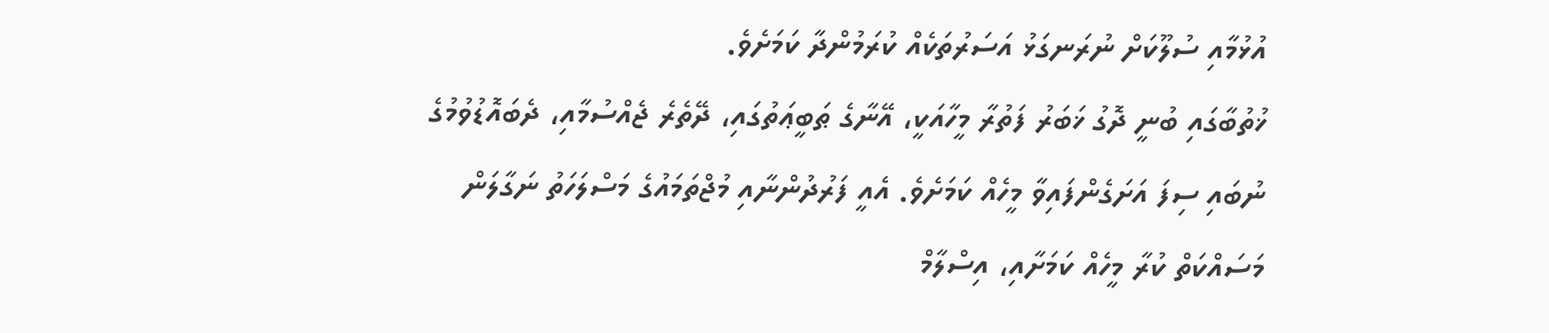އުޅުމާއި ސުލޫކަށް ނުރަނގަޅު އަސަރުތަކެއް ކުރަމުންދާ ކަމަށެވެ.
ޚުތުބާގައި ބުނީ ދޮގު ޚަބަރު ފަތުރާ މީހާއަކީ، އޭނާގެ ޠަބީޢަތުގައި، ދޭތެރެ ޖެއްސުމާއި، ދެބައޮޑުވުމުގެ ނުބައި ސިފަ އަށަގެންފައިވާ މީހެއް ކަމަށެވެ. އެއީ ފަރުދުންނާއި މުޖްތަމައުގެ މަސްލަހަތު ނަގާލަން މަސައްކަތް ކުރާ މީހެއް ކަމަށާއި، އިސްލާމް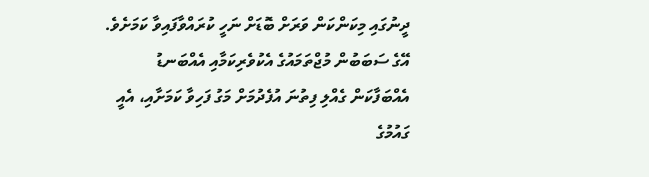ދީނުގައި މިކަންކަން ވަރަށް ބޮޑަށް ނަހީ ކުރައްވާފައިވާ ކަމަށެވެ. އޭގެ ސަބަބުން މުޖްތަމައުގެ އެކުވެރިކަމާއި އެއްބަނޑު އެއްބަފާކަން ގެއްލި ފިތުނަ އުފެދުމަށް މަގު ފަހިވާ ކަމަށާއި، އެއީ ގައުމުގެ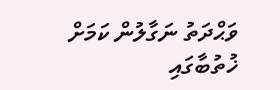ވަޙްދަތު ނަގާލުން ކަމަށް ޚުތުބާގައި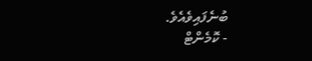ބުނެފައިވެއެވެ.
- ކޮމެންޓް